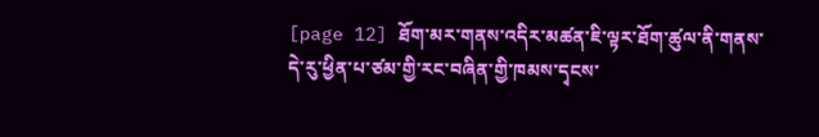[page 12] ཐོག་མར་གནས་འདིར་མཚན་ཇི་ལྟར་ཐོག་ཚུལ་ནི་གནས་དེ་རུ་ཕྱིན་པ་ཙམ་གྱི་རང་བཞིན་གྱི་ཁམས་དྭངས་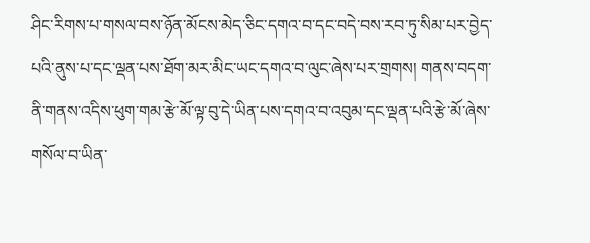ཤིང་རིགས་པ་གསལ་བས་ཉོན་མོངས་མེད་ཅིང་དགའ་བ་དང་བདེ་བས་རབ་ཏུ་སིམ་པར་བྱེད་པའི་ནུས་པ་དང་ལྡན་པས་ཐོག་མར་མིང་ཡང་དགའ་བ་ལུང་ཞེས་པར་གྲགས། གནས་བདག་ནི་གནས་འདིས་ཕུག་གམ་རྩེ་མོ་ལྟ་བུ་དེ་ཡིན་པས་དགའ་བ་འབུམ་དང་ལྡན་པའི་རྩེ་མོ་ཞེས་གསོལ་བ་ཡིན་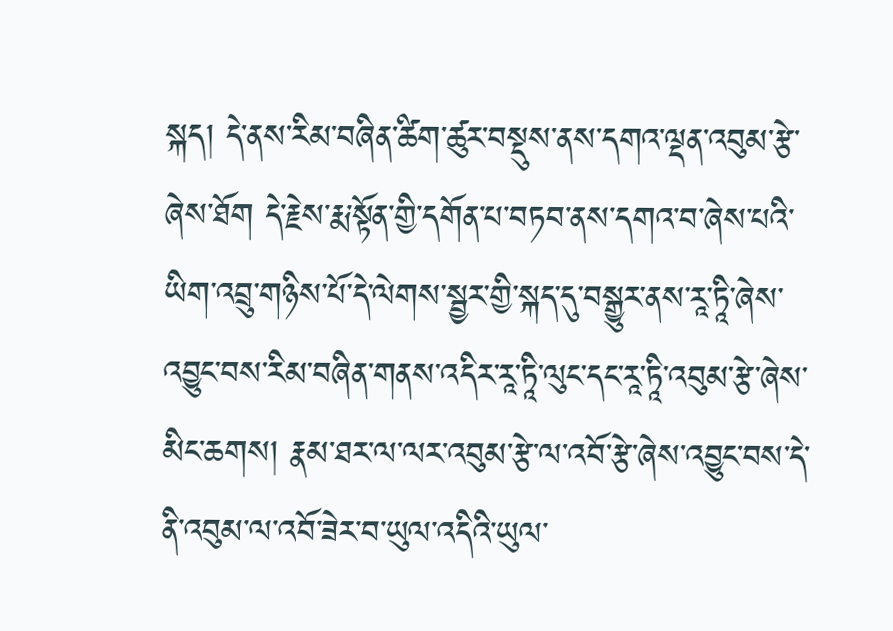སྐད། དེ་ནས་རིམ་བཞིན་ཚིག་ཚུར་བསྡུས་ནས་དགའ་ལྡན་འབུམ་རྩེ་ཞེས་ཐོག དེ་རྗེས་རྨ་སྟོན་གྱི་དགོན་པ་བཏབ་ནས་དགའ་བ་ཞེས་པའི་ཡིག་འབྲུ་གཉིས་པོ་དེ་ལེགས་སྦྱར་གྱི་སྐད་དུ་བསྒྱུར་ནས་རཱ་ཏཱི་ཞེས་འབྱུང་བས་རིམ་བཞིན་གནས་འདིར་རཱ་ཏཱི་ལུང་དང་རཱ་ཏཱི་འབུམ་རྩེ་ཞེས་མིང་ཆགས། རྣམ་ཐར་ལ་ལར་འབུམ་རྩེ་ལ་འབོ་རྩེ་ཞེས་འབྱུང་བས་དེ་ནི་འབུམ་ལ་འབོ་ཟེར་བ་ཡུལ་འདིའི་ཡུལ་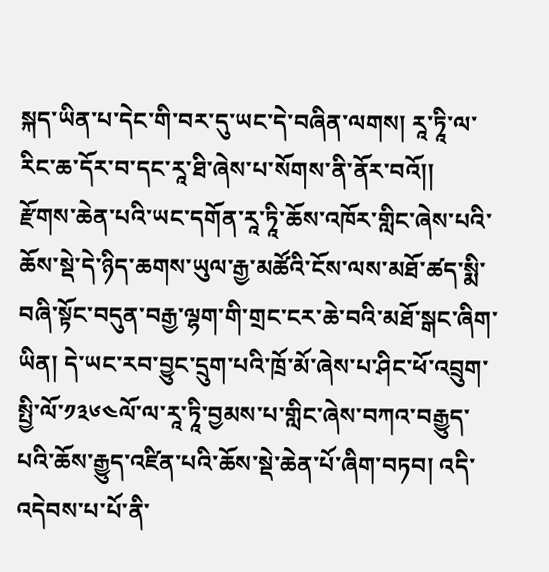སྐད་ཡིན་པ་དེང་གི་བར་དུ་ཡང་དེ་བཞིན་ལགས། རཱ་ཏཱི་ལ་རིང་ཆ་དོར་བ་དང་རཱ་ཐི་ཞེས་པ་སོགས་ནི་ནོར་བའོ།།
རྫོགས་ཆེན་པའི་ཡང་དགོན་རཱ་ཏཱི་ཆོས་འཁོར་གླིང་ཞེས་པའི་ཆོས་སྡེ་དེ་ཉིད་ཆགས་ཡུལ་རྒྱ་མཚོའི་ངོས་ལས་མཐོ་ཚད་སྨི་བཞི་སྟོང་བདུན་བརྒྱ་ལྷག་གི་གྲང་ངར་ཆེ་བའི་མཐོ་སྒང་ཞིག་ཡིན། དེ་ཡང་རབ་བྱུང་དྲུག་པའི་ཁྲོ་མོ་ཞེས་པ་ཤིང་ཕོ་འབྲུག་སྤྱི་ལོ་༡༣༦༤ལོ་ལ་རཱ་ཏཱི་བྱམས་པ་གླིང་ཞེས་བཀའ་བརྒྱུད་པའི་ཆོས་རྒྱུད་འཛིན་པའི་ཆོས་སྡེ་ཆེན་པོ་ཞིག་བཏབ། འདི་འདེབས་པ་པོ་ནི་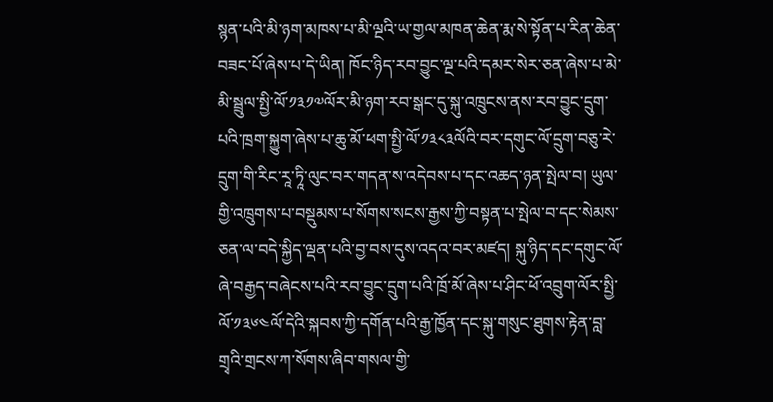སྙན་པའི་མི་ཉག་མཁས་པ་མི་ལྔའི་ཡ་གྱལ་མཁན་ཆེན་རྨ་སེ་སྟོན་པ་རིན་ཆེན་བཟང་པོ་ཞེས་པ་དེ་ཡིན། ཁོང་ཉིད་རབ་བྱུང་ལྔ་པའི་དམར་སེར་ཅན་ཞེས་པ་མེ་མི་སྦྲུལ་སྤྱི་ལོ་༡༣༡༧ལོར་མི་ཉག་རབ་སྒང་དུ་སྐུ་འཁྲུངས་ནས་རབ་བྱུང་དྲུག་པའི་ཁྲག་སྐྱུག་ཞེས་པ་ཆུ་མོ་ཕག་སྤྱི་ལོ་༡༣༨༣ལོའི་བར་དགུང་ལོ་དྲུག་བཅུ་རེ་དྲུག་གི་རིང་རཱ་ཏཱི་ལུང་བར་གདན་ས་འདེབས་པ་དང་འཆད་ཉན་སྤེལ་བ། ཡུལ་གྱི་འཁྲུགས་པ་བསྡུམས་པ་སོགས་སངས་རྒྱས་ཀྱི་བསྟན་པ་སྤེལ་བ་དང་སེམས་ཅན་ལ་བདེ་སྐྱིད་ལྡན་པའི་བྱ་བས་དུས་འདའ་བར་མཛད། སྐུ་ཉིད་དང་དགུང་ལོ་ཞེ་བརྒྱད་བཞེངས་པའི་རབ་བྱུང་དྲུག་པའི་ཁྲོ་མོ་ཞེས་པ་ཤིང་ཕོ་འབྲུག་ལོར་སྤྱི་ལོ་༡༣༦༤ལོ་དེའི་སྐབས་ཀྱི་དགོན་པའི་རྒྱ་ཁྱོན་དང་སྐུ་གསུང་ཐུགས་རྟེན་བླ་གྲྭའི་གྲངས་ཀ་སོགས་ཞིབ་གསལ་གྱི་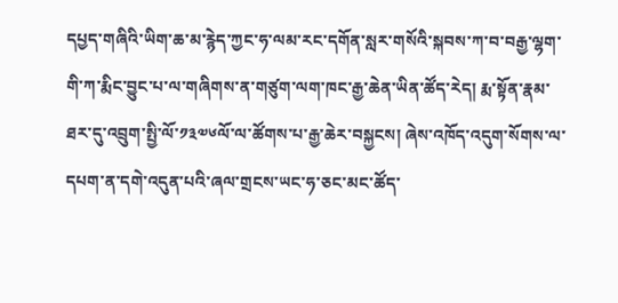དཔྱད་གཞིའི་ཡིག་ཆ་མ་རྙེད་ཀྱང་ཧ་ལམ་རང་དགོན་སླར་གསོའི་སྐབས་ཀ་བ་བརྒྱ་ལྷག་གི་ཀ་རྨིང་བྱུང་པ་ལ་གཞིགས་ན་གཙུག་ལག་ཁང་རྒྱ་ཆེན་ཡིན་ཚོད་རེད། རྨ་སྟོན་རྣམ་ཐར་དུ་འབྲུག་སྤྱི་ལོ་༡༣༧༦ལོ་ལ་ཚོགས་པ་རྒྱ་ཆེར་བསྐྱངས། ཞེས་འཁོད་འདུག་སོགས་ལ་དཔག་ན་དགེ་འདུན་པའི་ཞལ་གྲངས་ཡང་ཧ་ཅང་མང་ཚོད་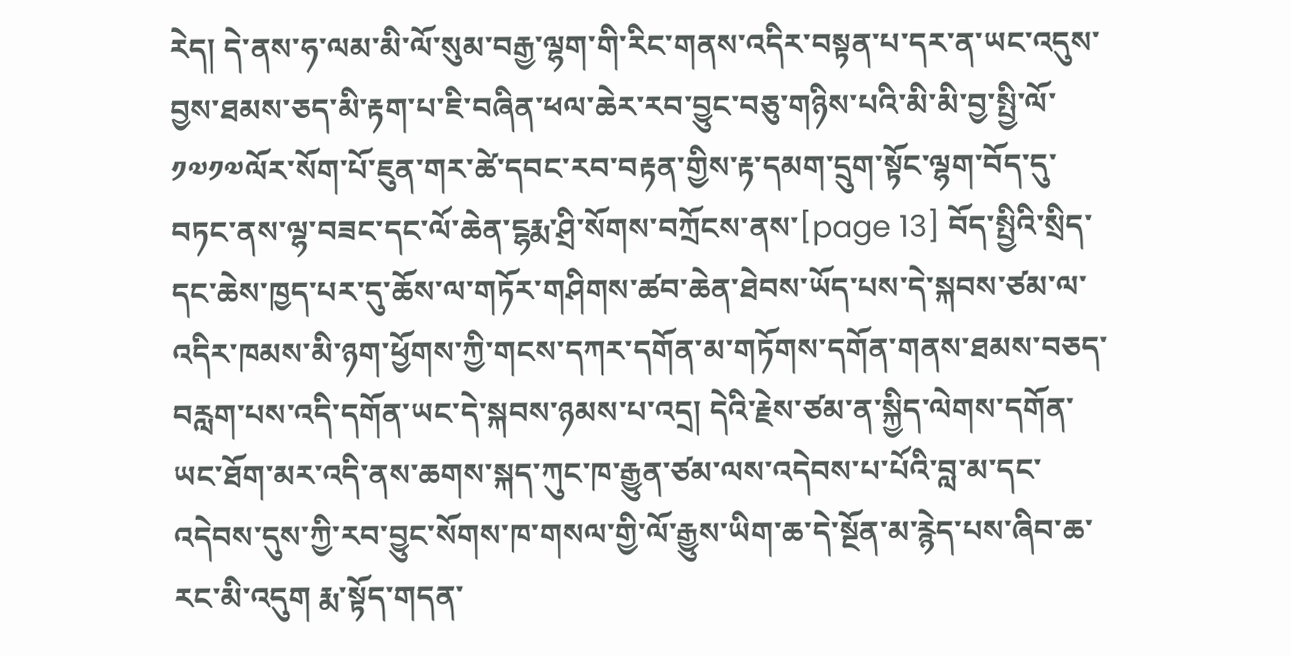རེད། དེ་ནས་ཧ་ལམ་མི་ལོ་སུམ་བརྒྱ་ལྷག་གི་རིང་གནས་འདིར་བསྟན་པ་དར་ན་ཡང་འདུས་བྱས་ཐམས་ཅད་མི་རྟག་པ་ཇི་བཞིན་ཕལ་ཆེར་རབ་བྱུང་བཅུ་གཉིས་པའི་མི་མི་བྱ་སྤྱི་ལོ་༡༧༡༧ལོར་སོག་པོ་ཇུན་གར་ཚེ་དབང་རབ་བརྟན་གྱིས་རྟ་དམག་དྲུག་སྟོང་ལྷག་བོད་དུ་བཏང་ནས་ལྷ་བཟང་དང་ལོ་ཆེན་ངྷརྨ་ཤྲི་སོགས་བཀྲོངས་ནས་[page 13] བོད་སྤྱིའི་སྲིད་དང་ཆེས་ཁྱད་པར་དུ་ཆོས་ལ་གཏོར་གཤིགས་ཚབ་ཆེན་ཐེབས་ཡོད་པས་དེ་སྐབས་ཙམ་ལ་འདིར་ཁམས་མི་ཉག་ཕྱོགས་ཀྱི་གངས་དཀར་དགོན་མ་གཏོགས་དགོན་གནས་ཐམས་བཅད་བརླག་པས་འདི་དགོན་ཡང་དེ་སྐབས་ཉམས་པ་འདྲ། དེའི་རྗེས་ཙམ་ན་སྐྱིད་ལེགས་དགོན་ཡང་ཐོག་མར་འདི་ནས་ཆགས་སྐད་ཀུང་ཁ་རྒྱུན་ཙམ་ལས་འདེབས་པ་པོའི་བླ་མ་དང་འདེབས་དུས་ཀྱི་རབ་བྱུང་སོགས་ཁ་གསལ་གྱི་ལོ་རྒྱུས་ཡིག་ཆ་དེ་སྔོན་མ་རྙེད་པས་ཞིབ་ཆ་རང་མི་འདུག རྨ་སྟོད་གདན་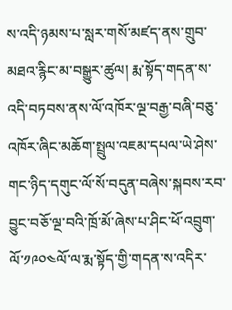ས་འདི་ཉམས་པ་སླར་གསོ་མཛད་ནས་གྲུབ་མཐའ་རྙིང་མ་བསྒྱུར་ཚུལ། རྨ་སྟོད་གདན་ས་འདི་བཏབས་ནས་ལོ་འཁོར་ལྔ་བརྒྱ་བཞི་བཅུ་འཁོར་ཞིང་མཆོག་སྤྲུལ་འཇམ་དཔལ་ཡེ་ཤེས་གང་ཉིད་དགུང་ལོ་སོ་བདུན་བཞེས་སྐབས་རབ་བྱུང་བཅོ་ལྔ་བའི་ཁྲོ་མོ་ཞེས་པ་ཤིང་ཕོ་འབྲུག་ལོ་༡༩༠༤ལོ་ལ་རྨ་སྟོད་གྱི་གདན་ས་འདིར་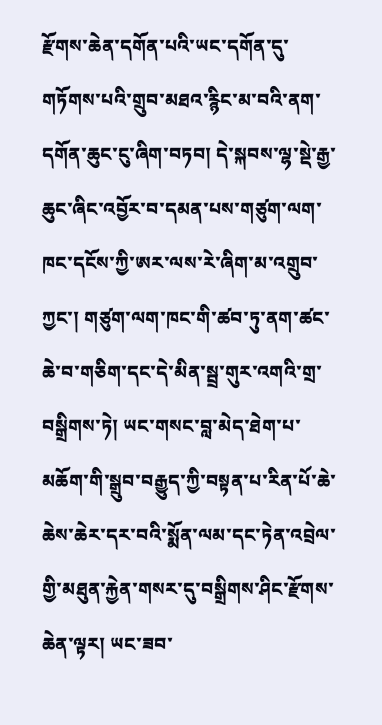རྫོགས་ཆེན་དགོན་པའི་ཡང་དགོན་དུ་གཏོགས་པའི་གྲུབ་མཐའ་རྙིང་མ་བའི་ནག་དགོན་ཆུང་ངུ་ཞིག་བཏབ། དེ་སྐབས་ལྷ་སྡེ་རྒྱ་ཆུང་ཞིང་འབྱོར་བ་དམན་པས་གཙུག་ལག་ཁང་དངོས་ཀྱི་ཨར་ལས་རེ་ཞིག་མ་འགྲུབ་ཀྱང་། གཙུག་ལག་ཁང་གི་ཚབ་ཏུ་ནག་ཚང་ཆེ་བ་གཅིག་དང་དེ་མིན་སྦྲ་གུར་འགའི་གྲ་བསྒྲིགས་ཏེ། ཡང་གསང་བླ་མེད་ཐེག་པ་མཆོག་གི་སྒྲུབ་བརྒྱུད་ཀྱི་བསྟན་པ་རིན་པོ་ཆེ་ཆེས་ཆེར་དར་བའི་སྨོན་ལམ་དང་ཏེན་འབྲེལ་གྱི་མཐུན་རྐྱེན་གསར་དུ་བསྒྲིགས་ཤིང་རྫོགས་ཆེན་ལྟར། ཡང་ཟབ་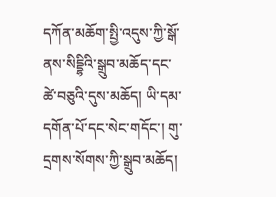དཀོན་མཆོག་སྤྱི་འདུས་ཀྱི་སྒོ་ནས་སིདྡྷིའི་སྒྲུབ་མཆོད་དང་ཚེ་བཅུའི་དུས་མཆོད། ཡི་དམ་དགོན་པོ་དང་སེང་གདོང་། གུ་དྲགས་སོགས་ཀྱི་སྒྲུབ་མཆོད།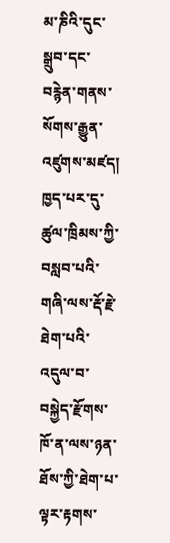མ་ཎིའི་དུང་སྒྲུབ་དང་བརྙེན་གནས་སོགས་རྒྱུན་འཛུགས་མཛད། ཁྱད་པར་དུ་ཚུལ་ཁྲིམས་ཀྱི་བསླབ་པའི་གཞི་ལས་རྡོ་རྗེ་ཐེག་པའི་འདུལ་བ་བསྐྱེད་རྫོགས་ཁོ་ན་ལས་ཉན་ཐོས་ཀྱི་ཐེག་པ་ལྟར་རྟགས་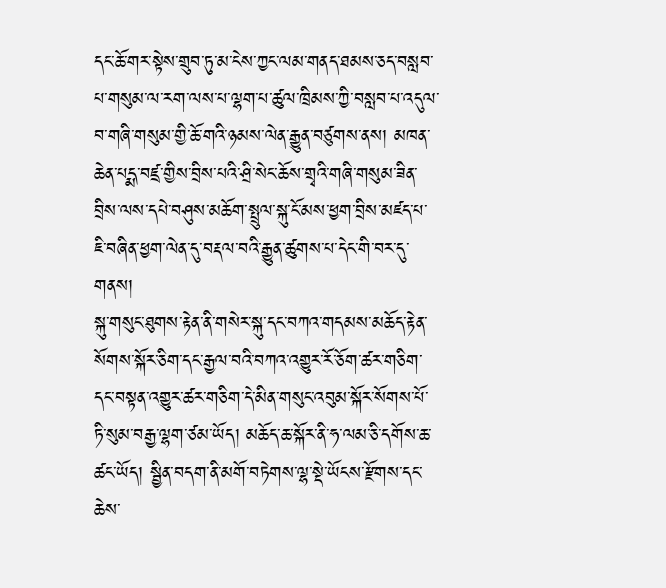དང་ཆོ་གར་སྟེས་གྲུབ་ཏུ་མ་ངེས་ཀྱང་ལམ་གནད་ཐམས་ཅད་བསླབ་པ་གསུམ་ལ་རག་ལས་པ་ལྷག་པ་ཚུལ་ཁྲིམས་ཀྱི་བསླབ་པ་འདུལ་བ་གཞི་གསུམ་གྱི་ཆོ་གའི་ཉམས་ལེན་རྒྱུན་བཙུགས་ནས། མཁན་ཆེན་པདྨ་བཛྲ་གྱིས་བྲིས་པའི་ཤྲི་སེང་ཆོས་གྲྭའི་གཞི་གསུམ་ཟིན་བྲིས་ལས་དཔེ་བཤུས་མཆོག་སྤྲུལ་སྐུ་ངོ་མས་ཕྱག་བྲིས་མཛད་པ་ཇི་བཞིན་ཕྱག་ལེན་དུ་བརྡལ་བའི་རྒྱུན་ཚུགས་པ་དེང་གི་བར་དུ་གནས།
སྐུ་གསུང་ཐུགས་རྟེན་ནི་གསེར་སྐུ་དང་བཀའ་གདམས་མཆོད་རྟེན་སོགས་སྐོར་ཅིག་དང་རྒྱལ་བའི་བཀའ་འགྱུར་རོ་ཅོག་ཚར་གཅིག་དང་བསྟན་འགྱུར་ཚར་གཅིག་དེ་མིན་གསུང་འབུམ་སྐོར་སོགས་པོ་ཏི་སུམ་བརྒྱ་ལྷག་ཙམ་ཡོད། མཆོད་ཆ་སྐོར་ནི་ཧ་ལམ་ཅི་དགོས་ཆ་ཚང་ཡོད། སྦྱིན་བདག་ནི་མགོ་བཏེགས་ལྷ་སྡེ་ཡོངས་རྫོགས་དང་ཆེས་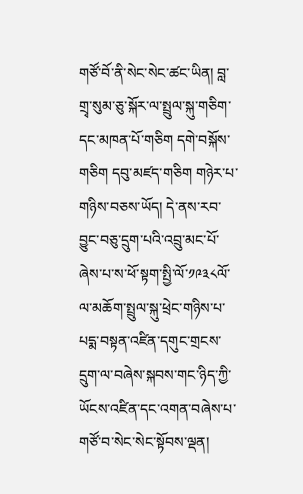གཙོ་བོ་ནི་སེང་སེང་ཚང་ཡིན། བླ་གྲྭ་སུམ་ཅུ་སྐོར་ལ་སྤྲུལ་སྐུ་གཅིག་དང་མཁན་པོ་གཅིག དགེ་བསྐོས་གཅིག དབུ་མཛད་གཅིག གཉེར་པ་གཉིས་བཅས་ཡོད། དེ་ནས་རབ་བྱུང་བཅུ་དྲུག་པའི་འབྲུ་མང་པོ་ཞེས་པ་ས་ཕོ་སྟག་སྤྱི་ལོ་༡༩༣༨ལོ་ལ་མཆོག་སྤྲུལ་སྐུ་ཕྲེང་གཉིས་པ་པདྨ་བསྟན་འཛིན་དགུང་གྲངས་དྲུག་ལ་བཞེས་སྐབས་གང་ཉིད་ཀྱི་ཡོངས་འཛིན་དང་འགན་བཞེས་པ་གཙོ་བ་སེང་སེང་སྟོབས་ལྡན།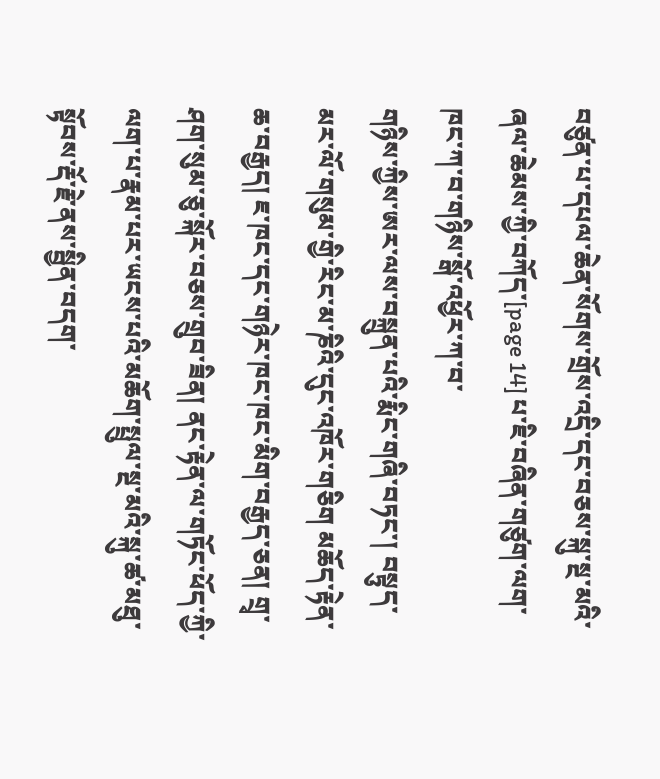བཙུན་པ་དཔལ་ཆེན་སོགས་གྲོས་འདྲི་དང་བཅས་སྐུ་སྔ་མའི་ཞལ་ཆེམས་ཀྱི་བཀོད་[page 14] པ་ཇི་བཞིན་གཙུག་ལག་ཁང་ཀ་བ་གཉིས་སྒོ་འཕྱོར་ཀ་བ་
གཉིས་ཀྱིས་ཨར་ལས་བསྐྲུན་པའི་རྨིང་གཞི་བཏང་། བསྟུད་མར་ལོ་གསུམ་གྱི་རིང་མ་ཎིའི་དུང་འཁོར་གཅིག མཆོད་རྟེན་ཆ་བརྒྱད། ཇ་ཁང་དང་གཉེར་ཁང་ཁང་མིག་བརྒྱད་ཅན། གྲྭ་ཤག་སུམ་ཅུ་སྐོར་བཅས་གྲུབ་ཟིན། ནང་རྟེན་ལ་གཏོང་ཕོད་ཀྱི་ལག་པ་རྣམ་པར་ཡངས་པའི་མཆོག་སྤྲུལ་སྔ་མའི་སྐུ་ཚ་མཐུ་སྟོབས་རྡོ་རྗེ་ནས་སྦྱིན་བདག་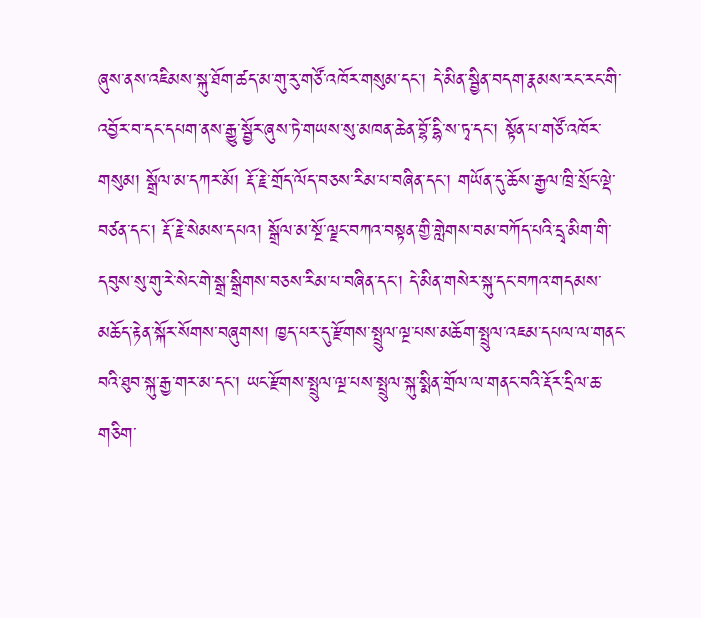ཞུས་ནས་འཇིམས་སྐུ་ཐོག་ཚད་མ་གུ་རུ་གཙོ་འཁོར་གསུམ་དང་། དེ་མིན་སྦྱིན་བདག་རྣམས་རང་རང་གི་འབྱོར་བ་དང་དཔག་ནས་རྒྱུ་སྦྱོར་ཞུས་ཏེ་གཡས་སུ་མཁན་ཆེན་བྷོ་དྷི་ས་ཏྭ་དང་། སྟོན་པ་གཙོ་འཁོར་གསུམ། སྒྲོལ་མ་དཀར་མོ། རྡོ་རྗེ་གྲོད་ལོད་བཅས་རིམ་པ་བཞིན་དང་། གཡོན་དུ་ཆོས་རྒྱལ་ཁྲི་སྲོང་ལྡེ་བཙན་དང་། རྡོ་རྗེ་སེམས་དཔའ། སྒྲོལ་མ་སྔོ་ལྗང་བཀའ་བསྟན་གྱི་གླེགས་བམ་བཀོད་པའི་དྲྭ་མིག་གི་དབུས་སུ་གུ་རེ་སེང་གེ་སྒྲ་སྒྲིགས་བཅས་རིམ་པ་བཞིན་དང་། དེ་མིན་གསེར་སྐུ་དང་བཀའ་གདམས་མཆོད་རྟེན་སྐོར་སོགས་བཞུགས། ཁྱད་པར་དུ་རྫོགས་སྤྲུལ་ལྔ་པས་མཆོག་སྤྲུལ་འཇམ་དཔལ་ལ་གནང་བའི་ཐུབ་སྐུ་རྒྱ་གར་མ་དང་། ཡང་རྫོགས་སྤྲུལ་ལྔ་པས་སྤྲུལ་སྐུ་སྨིན་གྲོལ་ལ་གནང་བའི་རྡོར་དྲིལ་ཆ་གཅིག་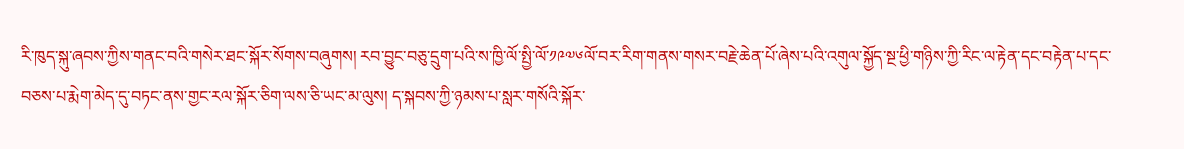རི་ཁུད་སྐུ་ཞབས་ཀྱིས་གནང་བའི་གསེར་ཐང་སྐོར་སོགས་བཞུགས། རབ་བྱུང་བཅུ་དྲུག་པའི་ས་ཁྱི་ལོ་སྤྱི་ལོ་༡༩༧༦ལོ་བར་རིག་གནས་གསར་བརྗེ་ཆེན་པོ་ཞེས་པའི་འགུལ་སྐྱོད་སྔ་ཕྱི་གཉིས་ཀྱི་རིང་ལ་རྟེན་དང་བརྟེན་པ་དང་བཅས་པ་རྨེག་མེད་དུ་བཏང་ནས་གྱང་རལ་སྐོར་ཅིག་ལས་ཅི་ཡང་མ་ལུས། ད་སྐབས་ཀྱི་ཉམས་པ་སླར་གསོའི་སྐོར་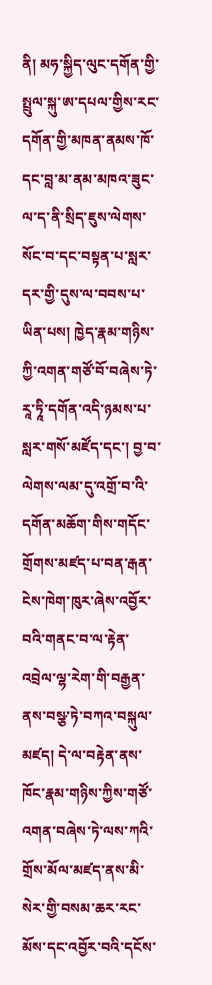ནི། མཧ་སྐྱིད་ལུང་དགོན་གྱི་སྤྲུལ་སྐུ་ཨ་དཔལ་གྱིས་རང་དགོན་གྱི་མཁན་ནམས་ཁོ་དང་བླ་མ་ནམ་མཁའ་ཟུང་ལ་ད་ནི་སྲིད་ཇུས་ལེགས་སོང་བ་དང་བསྟན་པ་སླར་དར་གྱི་དུས་ལ་བབས་པ་ཡིན་པས། ཁྱེད་རྣམ་གཉིས་ཀྱི་འགན་གཙོ་བོ་བཞེས་ཏེ་རཱ་ཏཱི་དགོན་འདི་ཉམས་པ་སླར་གསོ་མཛོད་དང་། བྱ་བ་ལེགས་ལམ་དུ་འགྲོ་བ་འི་དགོན་མཆོག་གིས་གདོང་གྲོགས་མཛད་པ་བན་རྒན་ངེས་ཁེག་ཁུར་ཞེས་འབྱོར་བའི་གནང་བ་ལ་རྟེན་འབྲེལ་ལྷ་རེག་གི་བརྒྱན་ནས་བསྩ་ཏེ་བཀའ་བསྐུལ་མཛད། དེ་ལ་བརྟེན་ནས་ཁོང་རྣམ་གཉིས་ཀྱིས་གཙོ་འགན་བཞེས་ཏེ་ལས་ཀའི་གྲོས་མོལ་མཛད་ནས་མི་སེར་གྱི་བསམ་ཆར་རང་མོས་དང་འབྱོར་བའི་དངོས་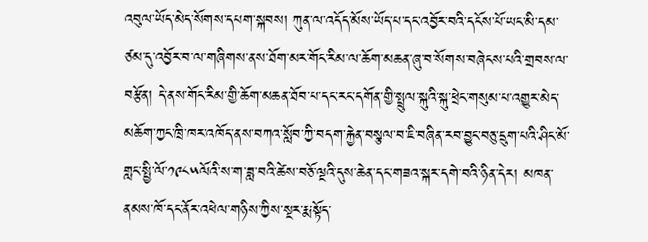འབུལ་ཡོད་མེད་སོགས་དཔག་སྐབས། ཀུན་ལ་འདོད་མོས་ཡོད་པ་དང་འབྱོར་བའི་དངོས་པོ་ཡང་མི་དམ་ཙམ་དུ་འབྱོར་བ་ལ་གཞིགས་ནས་ཐོག་མར་གོང་རིམ་ལ་ཆོག་མཆན་ཞུ་བ་སོགས་བཞེངས་པའི་གྲབས་ལ་བརྩོན། དེ་ནས་གོང་རིམ་གྱི་ཆོག་མཆན་ཐོབ་པ་དང་རང་དགོན་གྱི་སྤྲུལ་སྐུའི་སྐུ་ཕྲེང་གསུམ་པ་འགྱུར་མེད་མཆོག་ཀྱང་ཁྲི་ཁར་འཁོད་ནས་བཀའ་སློབ་ཀྱི་བདག་རྐྱེན་བསྩལ་བ་ཇི་བཞིན་རབ་བྱུང་བཅུ་དྲུག་པའི་ཤིང་མོ་གླང་སྤྱི་ལོ་༡༩༨༥ལོའི་ས་ག་ཟླ་བའི་ཚེས་བཅོ་ལྔའི་དུས་ཆེན་དང་གཟའ་སྐར་དགེ་བའི་ཉིན་དེར། མཁན་ནམས་ཁོ་དང་ནོར་འཕེལ་གཉིས་ཀྱིས་སྔར་རྨ་སྟོད་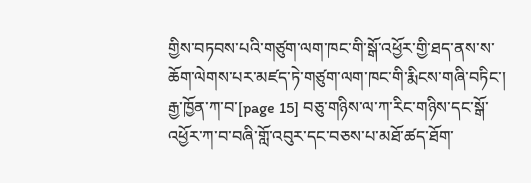གྱིས་བཏབས་པའི་གཙུག་ལག་ཁང་གི་སྒོ་འཕྱོར་གྱི་ཐད་ནས་ས་ཆོག་ལེགས་པར་མཛད་ཏེ་གཙུག་ལག་ཁང་གི་རྨིངས་གཞི་བཏིང་། རྒྱ་ཁྱོན་ཀ་བ་[page 15] བཅུ་གཉིས་ལ་ཀ་རིང་གཉིས་དང་སྒོ་འཕྱོར་ཀ་བ་བཞི་གློ་འབུར་དང་བཅས་པ་མཐོ་ཚད་ཐོག་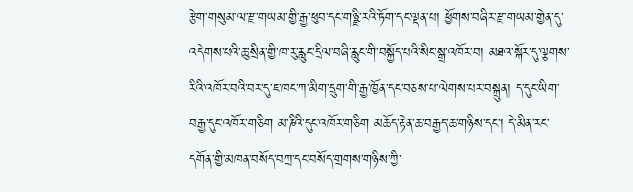རྩེག་གསུམ་ལ་རྫ་གཡམ་གྱི་རྒྱ་ཕུབ་དང་གཉྫི་རའི་ཏོག་དང་ལྡན་པ། ཕྱོགས་བཞིར་རྫ་གཡམ་གྱེན་དུ་འདེགས་པའི་ཆུ་སྲིན་གྱི་ཁ་རུ་རླུང་དྲིལ་བཞི་རླུང་གི་བསྐྱོད་པའི་སིང་སྒྲ་འཁོར་བ། མཐའ་སྐོར་དུ་ལྕགས་རིའི་འཁོར་བའི་བར་དུ་ཇ་ཁང་ཀ་མིག་དྲུག་གི་རྒྱ་ཁྱོན་དང་བཅས་པ་ལེགས་པར་བསྐྲུན། ད་དུང་ཡིག་བརྒྱ་དུང་འཁོར་གཅིག མ་ཎིའི་དུང་འཁོར་གཅིག མཆོད་རྟེན་ཆ་བརྒྱད་ཆ་གཉིས་དང་། དེ་མིན་རང་དགོན་གྱི་མཁན་བསོད་བཀྲ་དང་བསོད་གྲགས་གཉིས་ཀྱི་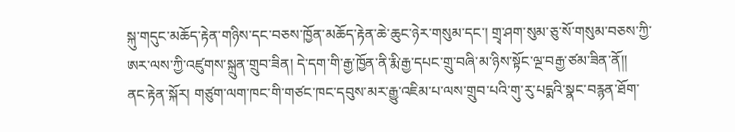སྐུ་གདུང་མཆོད་རྟེན་གཉིས་དང་བཅས་ཁྱོན་མཆོད་རྟེན་ཆེ་ཆུང་ཉེར་གསུམ་དང་། གྲྭ་ཤག་སུམ་ཅུ་སོ་གསུམ་བཅས་ཀྱི་ཨར་ལས་ཀྱི་འཛུགས་སྐྲུན་གྲུབ་ཟིན། དེ་དག་གི་རྒྱ་ཁྱོན་ནི་རྨི་རྒྱ་དཔང་གྲུ་བཞི་མ་ཉིས་སྟོང་ལྔ་བརྒྱ་ཙམ་ཟིན་ནོ།།
ནང་རྟེན་སྐོར། གཙུག་ལག་ཁང་གི་གཙང་ཁང་དབུས་མར་རྒྱུ་འཇིམ་པ་ལས་གྲུབ་པའི་གུ་རུ་པདྨའི་སྣང་བརྙན་ཐོག་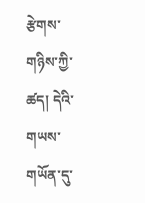རྩེགས་གཉིས་ཀྱི་ཚད། དེའི་གཡས་གཡོན་དུ་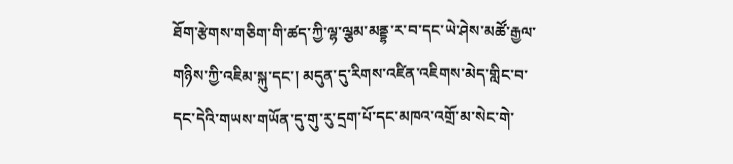ཐོག་རྩེགས་གཅིག་གི་ཚད་ཀྱི་ལྷ་ལྕམ་མནྡྷ་ར་བ་དང་ཡེ་ཤེས་མཚོ་རྒྱལ་གཉིས་ཀྱི་འཇིམ་སྐུ་དང་། མདུན་དུ་རིགས་འཛིན་འཇིགས་མེད་གླིང་བ་དང་དེའི་གཡས་གཡོན་དུ་གུ་རུ་དྲག་པོ་དང་མཁའ་འགྲོ་མ་སེང་གེ་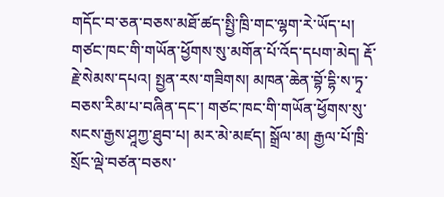གདོང་བ་ཅན་བཅས་མཐོ་ཚད་སྤྱི་ཁྲི་གང་ལྷག་རེ་ཡོད་པ། གཙང་ཁང་གི་གཡོན་ཕྱོགས་སུ་མགོན་པོ་འོད་དཔག་མེད། རྡོ་རྗེ་སེམས་དཔའ། སྤྱན་རས་གཟིགས། མཁན་ཆེན་བྷོ་དྷི་ས་ཏྭ་བཅས་རིམ་པ་བཞིན་དང་། གཙང་ཁང་གི་གཡོན་ཕྱོགས་སུ་སངས་རྒྱས་ཤཱཀྱ་ཐུབ་པ། མར་མེ་མཛད། སྒྲོལ་མ། རྒྱལ་པོ་ཁྲི་སྲོང་ལྡེ་བཙན་བཅས་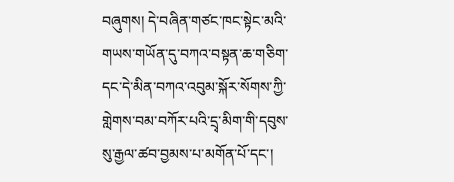བཞུགས། དེ་བཞིན་གཙང་ཁང་སྟེང་མའི་གཡས་གཡོན་དུ་བཀའ་བསྟན་ཆ་གཅིག་དང་དེ་མིན་བཀའ་འབུམ་སྐོར་སོགས་ཀྱི་གླེགས་བམ་བཀོར་པའི་དྲྭ་མིག་གི་དབུས་སུ་རྒྱལ་ཚབ་བྱམས་པ་མགོན་པོ་དང་།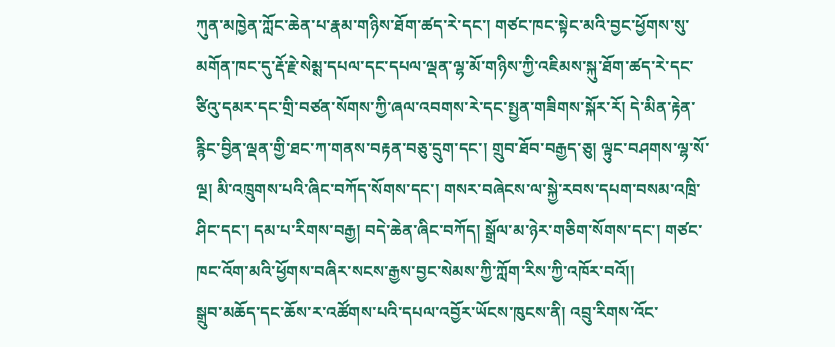ཀུན་མཁྱེན་ཀློང་ཆེན་པ་རྣམ་གཉིས་ཐོག་ཚད་རེ་དང་། གཙང་ཁང་སྟེང་མའི་བྱང་ཕྱོགས་སུ་མགོན་ཁང་དུ་རྡོ་རྗེ་སེམྶ་དཔལ་དང་དཔལ་ལྡན་ལྷ་མོ་གཉིས་ཀྱི་འཇིམས་སྐུ་ཐོག་ཚད་རེ་དང་ཙིའུ་དམར་དང་གྲི་བཙན་སོགས་ཀྱི་ཞལ་འབགས་རེ་དང་སྤྱན་གཟིགས་སྐོར་རོ། དེ་མིན་རྟེན་རྙིང་བྱིན་ལྡན་གྱི་ཐང་ཀ་གནས་བརྟན་བཅུ་དྲུག་དང་། གྲུབ་ཐོབ་བརྒྱད་ཅུ། ལྟུང་བཤགས་ལྷ་སོ་ལྔ། མི་འཁྲུགས་པའི་ཞིང་བཀོད་སོགས་དང་། གསར་བཞེངས་ལ་སྐྱེ་རབས་དཔག་བསམ་འཁྲི་ཤིང་དང་། དམ་པ་རིགས་བརྒྱ། བདེ་ཆེན་ཞིང་བཀོད། སྒྲོལ་མ་ཉེར་གཅིག་སོགས་དང་། གཙང་ཁང་འོག་མའི་ཕྱོགས་བཞིར་སངས་རྒྱས་བྱང་སེམས་ཀྱི་ཀློག་རིས་ཀྱི་འཁོར་བའོ།།
སྒྲུབ་མཆོད་དང་ཆོས་ར་འཚོགས་པའི་དཔལ་འབྱོར་ཡོངས་ཁུངས་ནི། འབྲུ་རིགས་འོང་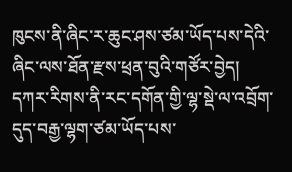ཁུངས་ནི་ཞིང་ར་ཆུང་ཤས་ཙམ་ཡོད་པས་དེའི་ཞིང་ལས་ཐོན་རྫས་ཕྲན་བུའི་གཙོར་བྱེད། དཀར་རིགས་ནི་རང་དགོན་གྱི་ལྷ་སྡེ་ལ་འབྲོག་དུད་བརྒྱ་ལྷག་ཙམ་ཡོད་པས་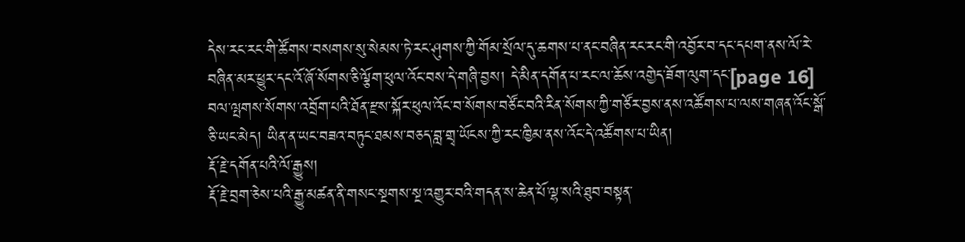དེས་རང་རང་གི་ཚོགས་བསགས་སུ་སེམས་ཏེ་རང་ཤུགས་ཀྱི་གོམ་སྲོལ་དུ་ཆགས་པ་ནང་བཞིན་རང་རང་གི་འབྱོར་བ་དང་དཔག་ནས་ལོ་རེ་བཞིན་མར་ཕྱུར་དང་འོ་ཞོ་སོགས་ཅི་ལྕོག་ཕུལ་འོང་བས་དེ་གཞི་བྱས། དེ་མིན་དགོན་པ་རང་ལ་ཆོས་འགྱེད་ཟོག་ལུག་དང་[page 16] བལ་ལྤགས་སོགས་འབྲོག་པའི་ཐོན་རྫས་སྐོར་ཕུལ་འོང་བ་སོགས་བཙོང་བའི་རིན་སོགས་ཀྱི་གཙོར་བྱས་ནས་འཚོགས་པ་ལས་གཞན་འོང་སྒོ་ཅི་ཡང་མེད། ཡིན་ན་ཡང་བཟའ་བཏུང་ཐམས་བཅད་བླ་གྲྭ་ཡོངས་ཀྱི་རང་ཁྱིམ་ནས་འོང་དེ་འཚོགས་པ་ཡིན།
རྡོ་རྗེ་དགོན་པའི་ལོ་རྒྱུས།
རྡོ་རྗེ་བྲག་ཅེས་པའི་རྒྱུ་མཚན་ནི་གསང་སྔགས་སྔ་འགྱུར་བའི་གདན་ས་ཆེན་པོ་ལྷ་སའི་ཐུབ་བསྟན་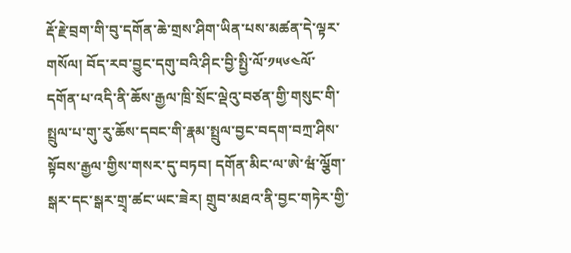རྡོ་རྗེ་བྲག་གི་བུ་དགོན་ཆེ་གྲས་ཤིག་ཡིན་པས་མཚན་དེ་ལྟར་གསོལ། བོད་རབ་བྱུང་དགུ་བའི་ཤིང་བྱི་སྤྱི་ལོ་༡༥༦༤ལོ་དགོན་པ་འདི་ནི་ཆོས་རྒྱལ་ཁྲི་སྲོང་ལྡེའུ་བཙན་གྱི་གསུང་གི་སྤྲུལ་པ་གུ་རུ་ཆོས་དབང་གི་རྣམ་སྤྲུལ་བྱང་བདག་བཀྲ་ཤིས་སྟོབས་རྒྱལ་གྱིས་གསར་དུ་བཏབ། དགོན་མིང་ལ་ཨེ་ཝཾ་ལྕོག་སྒར་དང་སྒར་གྲྭ་ཚང་ཡང་ཟེར། གྲུབ་མཐའ་ནི་བྱང་གཏེར་གྱི་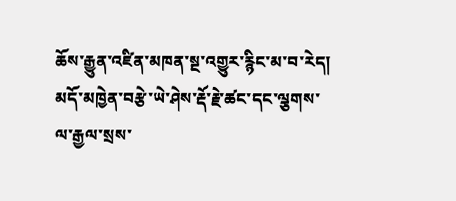ཆོས་རྒྱུན་འཛིན་མཁན་སྔ་འགྱུར་རྙིང་མ་བ་རེད།
མདོ་མཁྱེན་བརྩེ་ཡེ་ཤེས་རྡོ་རྗེ་ཚང་དང་ལྕགས་ལ་རྒྱལ་སྲས་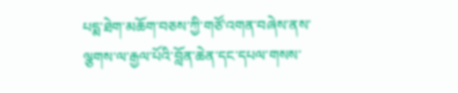པདྨ་ཐེག་མཆོག་བཅས་ཀྱི་གཙོ་འགན་བཞེས་ནས་ལྕགས་ལ་རྒྱལ་པོའི་བློན་ཆེན་དང་དཔལ་གསས་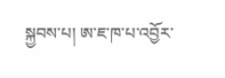སྐྱབས་པ། ཨ་ཇ་ཁ་པ་འབྱོར་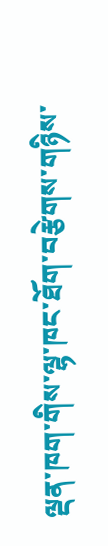ལྡན་ཁག་གིས་ལྷ་ཁང་ཐོག་བརྩེགས་གཉིས་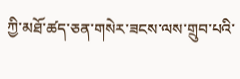ཀྱི་མཐོ་ཚད་ཅན་གསེར་ཟངས་ལས་གྲུབ་པའི་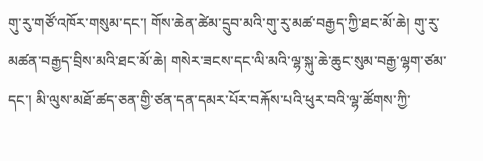གུ་རུ་གཙོ་འཁོར་གསུམ་དང་། གོས་ཆེན་ཚེམ་དྲུབ་མའི་གུ་རུ་མཚ་བརྒྱད་ཀྱི་ཐང་མོ་ཆེ། གུ་རུ་མཚན་བརྒྱད་བྲིས་མའི་ཐང་མོ་ཆེ། གསེར་ཟངས་དང་ལི་མའི་ལྷ་སྐུ་ཆེ་ཆུང་སུམ་བརྒྱ་ལྷག་ཙམ་དང་། མི་ལུས་མཐོ་ཚད་ཅན་གྱི་ཙན་དན་དམར་པོར་བརྐོས་པའི་ཕུར་བའི་ལྷ་ཚོགས་ཀྱི་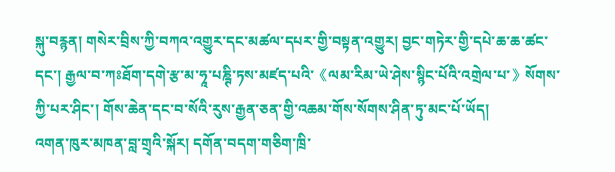སྐུ་བརྙན། གསེར་བྲིས་ཀྱི་བཀའ་འགྱུར་དང་མཚལ་དཔར་གྱི་བསྟན་འགྱུར། བྱང་གཏེར་གྱི་དཔེ་ཆ་ཆ་ཚང་དང་། རྒྱལ་བ་ཀཿཐོག་དགེ་རྩ་མ་ཧཱ་པཎྚི་ཏས་མཛད་པའི་《ལམ་རིམ་ཡེ་ཤེས་སྙིང་པོའི་འགྲེལ་པ་》སོགས་ཀྱི་པར་ཤིང་། གོས་ཆེན་དང་བ་སོའི་རུས་རྒྱན་ཅན་གྱི་འཆམ་གོས་སོགས་ཤིན་ཏུ་མང་པོ་ཡོད།
འགན་ཁུར་མཁན་བླ་གྲྭའི་སྐོར། དགོན་བདག་གཅིག་ཁྲི་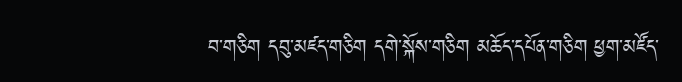བ་གཅིག དབུ་མཛད་གཅིག དགེ་སྐོས་གཅིག མཆོད་དཔོན་གཅིག ཕྱག་མཛོད་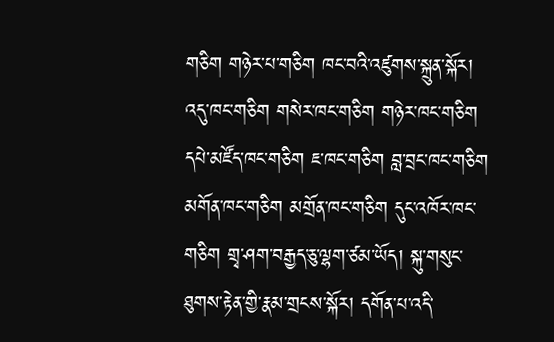གཅིག གཉེར་པ་གཅིག ཁང་བའི་འཛུགས་སྐྲུན་སྐོར། འདུ་ཁང་གཅིག གསེར་ཁང་གཅིག གཉེར་ཁང་གཅིག དཔེ་མཛོད་ཁང་གཅིག ཇ་ཁང་གཅིག བླ་བྲང་ཁང་གཅིག མགོན་ཁང་གཅིག མགྲོན་ཁང་གཅིག དུང་འཁོར་ཁང་གཅིག གྲྭ་ཤག་བརྒྱད་ཅུ་ལྷག་ཙམ་ཡོད། སྐུ་གསུང་ཐུགས་རྟེན་གྱི་རྣམ་གྲངས་སྐོར། དགོན་པ་འདི་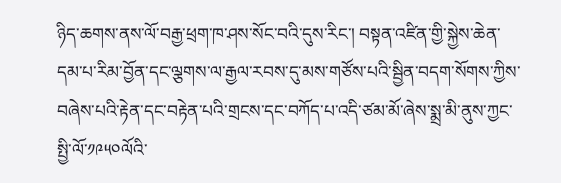ཉིད་ཆགས་ནས་ལོ་བརྒྱ་ཕྲག་ཁ་ཤས་སོང་བའི་དུས་རིང་། བསྟན་འཛིན་གྱི་སྐྱེས་ཆེན་དམ་པ་རིམ་བྱོན་དང་ལྕགས་ལ་རྒྱལ་རབས་དུ་མས་གཙོས་པའི་སྦྱིན་བདག་སོགས་ཀྱིས་བཞེས་པའི་རྟེན་དང་བརྟེན་པའི་གྲངས་དང་བཀོད་པ་འདི་ཙམ་མོ་ཞེས་སྨྲ་མི་ནུས་ཀྱང་སྤྱི་ལོ་༡༩༥༠ལོའི་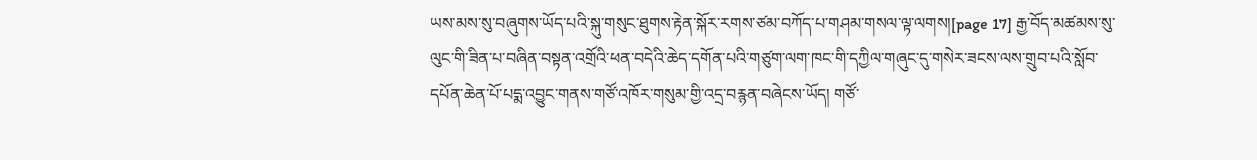ཡས་མས་སུ་བཞུགས་ཡོད་པའི་སྐུ་གསུང་ཐུགས་རྟེན་སྐོར་རགས་ཙམ་བཀོད་པ་གཤམ་གསལ་ལྟ་ལགས།[page 17] རྒྱ་བོད་མཚམས་སུ་ལུང་གི་ཟིན་པ་བཞིན་བསྟན་འགྲོའི་ཕན་བདེའི་ཆེད་དགོན་པའི་གཙུག་ལག་ཁང་གི་དཀྱིལ་གཞུང་དུ་གསེར་ཟངས་ལས་གྲུབ་པའི་སློབ་དཔོན་ཆེན་པོ་པདྨ་འབྱུང་གནས་གཙོ་འཁོར་གསུམ་གྱི་འདྲ་བརྙན་བཞེངས་ཡོད། གཙོ་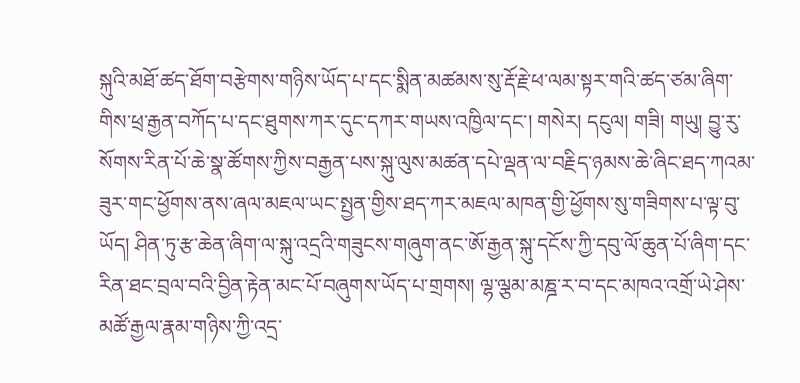སྐུའི་མཐོ་ཚད་ཐོག་བརྩེགས་གཉིས་ཡོད་པ་དང་སྨིན་མཚམས་སུ་རྡོ་རྗེ་ཕ་ལམ་སྟར་གའི་ཚད་ཙམ་ཞིག་གིས་ཕྲ་རྒྱན་བཀོད་པ་དང་ཐུགས་ཀར་དུང་དཀར་གཡས་འཁྱིལ་དང་། གསེར། དངུལ། གཟི། གཡུ། བྱུ་རུ་སོགས་རིན་པོ་ཆེ་སྣ་ཚོགས་ཀྱིས་བརྒྱན་པས་སྐུ་ལུས་མཚན་དཔེ་ལྡན་ལ་བརྗིད་ཉམས་ཆེ་ཞིང་ཐད་ཀའམ་ཟུར་གང་ཕྱོགས་ནས་ཞལ་མཇལ་ཡང་སྤྱན་གྱིས་ཐད་ཀར་མཇལ་མཁན་གྱི་ཕྱོགས་སུ་གཟིགས་པ་ལྟ་བུ་ཡོད། ཤིན་ཏུ་རྩ་ཆེན་ཞིག་ལ་སྐུ་འདྲའི་གཟུངས་གཞུག་ནང་ཨོ་རྒྱན་སྐུ་དངོས་ཀྱི་དབུ་ལོ་ཆུན་པོ་ཞིག་དང་རིན་ཐང་བྲལ་བའི་བྱིན་རྟེན་མང་པོ་བཞུགས་ཡོད་པ་གྲགས། ལྷ་ལྕམ་མཎྜ་ར་བ་དང་མཁའ་འགྲོ་ཡེ་ཤེས་མཚོ་རྒྱལ་རྣམ་གཉིས་ཀྱི་འདྲ་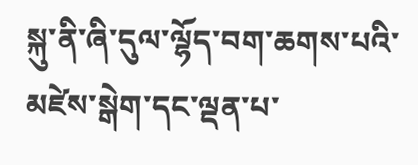སྐུ་ནི་ཞི་དུལ་ལྷོད་བག་ཆགས་པའི་མཛེས་སྒེག་དང་ལྡན་པ་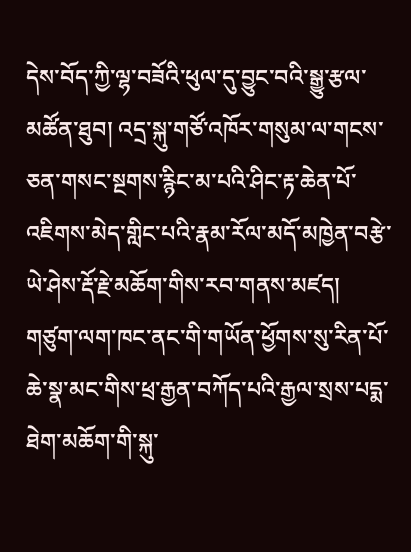དེས་བོད་ཀྱི་ལྷ་བཟོའི་ཕུལ་དུ་བྱུང་བའི་སྒྱུ་རྩལ་མཚོན་ཐུབ། འདྲ་སྐུ་གཙོ་འཁོར་གསུམ་ལ་གངས་ཅན་གསང་སྔགས་རྙིང་མ་པའི་ཤིང་རྟ་ཆེན་པོ་འཇིགས་མེད་གླིང་པའི་རྣམ་རོལ་མདོ་མཁྱེན་བརྩེ་ཡེ་ཤེས་རྡོ་རྗེ་མཆོག་གིས་རབ་གནས་མཛད། གཙུག་ལག་ཁང་ནང་གི་གཡོན་ཕྱོགས་སུ་རིན་པོ་ཆེ་སྣ་མང་གིས་ཕྲ་རྒྱན་བཀོད་པའི་རྒྱལ་སྲས་པདྨ་ཐེག་མཆོག་གི་སྐུ་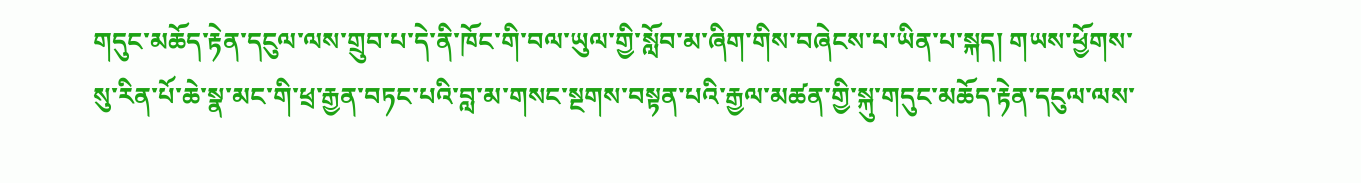གདུང་མཆོད་རྟེན་དངུལ་ལས་གྲུབ་པ་དེ་ནི་ཁོང་གི་བལ་ཡུལ་གྱི་སློབ་མ་ཞིག་གིས་བཞེངས་པ་ཡིན་པ་སྐད། གཡས་ཕྱོགས་སུ་རིན་པོ་ཆེ་སྣ་མང་གི་ཕྲ་རྒྱན་བཏང་པའི་བླ་མ་གསང་སྔགས་བསྟན་པའི་རྒྱལ་མཚན་གྱི་སྐུ་གདུང་མཆོད་རྟེན་དངུལ་ལས་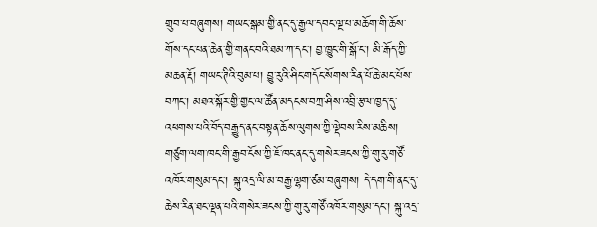གྲུབ་པ་བཞུགས། གཡང་སྒམ་གྱི་ནང་དུ་རྒྱལ་དབང་ལྔ་པ་མཆོག་གི་ཆོས་གོས་དང་པན་ཆེན་གྱི་གནང་བའི་ཐམ་ཀ་དང་། བྱ་ཁྱུང་གི་སྒོ་ང་། མི་རྒོད་ཀྱི་མཆན་རྡོ། གཡང་ཊིའི་བུམ་པ། བྱུ་རུའི་ཤིང་གདོང་སོགས་རིན་པོ་ཆེ་མང་པོས་བཀང་། མཐའ་སྐོར་གྱི་གྱང་ལ་ཚོན་མདངས་བཀྲ་ཤིས་འབྲི་རྩལ་ཁྱད་དུ་འཕགས་པའི་བོད་བརྒྱུད་ནང་བསྟན་ཆོས་ལུགས་ཀྱི་ལྡེབས་རིས་མཆིས། གཙུག་ལག་ཁང་གི་རྒྱབ་ངོས་ཀྱི་ཇོ་ཁང་ནང་དུ་གསེར་ཟངས་ཀྱི་གུ་རུ་གཙོ་འཁོར་གསུམ་དང་། སྐུ་འདྲ་ལི་མ་བརྒྱ་ལྷག་ཙམ་བཞུགས། དེ་དག་གི་ནང་དུ་ཆེས་རིན་ཐང་ལྡན་པའི་གསེར་ཟངས་ཀྱི་གུ་རུ་གཙོ་འཁོར་གསུམ་དང་། སྐུ་འདྲ་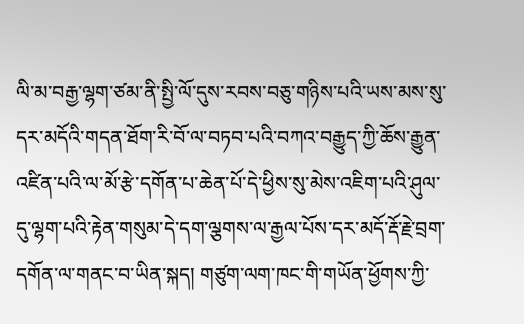ལི་མ་བརྒྱ་ལྷག་ཙམ་ནི་སྤྱི་ལོ་དུས་རབས་བཅུ་གཉིས་པའི་ཡས་མས་སུ་དར་མདོའི་གདན་ཐོག་རི་བོ་ལ་བཏབ་པའི་བཀའ་བརྒྱུད་ཀྱི་ཆོས་རྒྱུན་འཛིན་པའི་ལ་མོ་རྩེ་དགོན་པ་ཆེན་པོ་དེ་ཕྱིས་སུ་མེས་འཇིག་པའི་ཤུལ་དུ་ལྷག་པའི་རྟེན་གསུམ་དེ་དག་ལྕགས་ལ་རྒྱལ་པོས་དར་མདོ་རྡོ་རྗེ་བྲག་དགོན་ལ་གནང་བ་ཡིན་སྐད། གཙུག་ལག་ཁང་གི་གཡོན་ཕྱོགས་ཀྱི་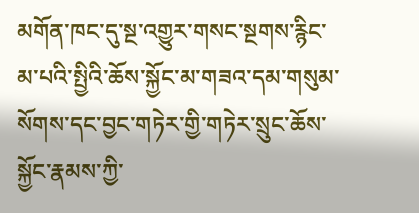མགོན་ཁང་དུ་སྔ་འགྱུར་གསང་སྔགས་རྙིང་མ་པའི་སྤྱིའི་ཆོས་སྐྱོང་མ་གཟའ་དམ་གསུམ་སོགས་དང་བྱང་གཏེར་གྱི་གཏེར་སྲུང་ཆོས་སྐྱོང་རྣམས་ཀྱི་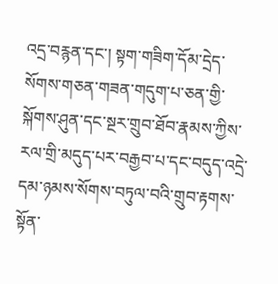འདྲ་བརྙན་དང་། སྟག་གཟིག་དོམ་དྲེད་སོགས་གཅན་གཟན་གདུག་པ་ཅན་གྱི་སྐོགས་ཤུན་དང་སྔར་གྲུབ་ཐོབ་རྣམས་ཀྱིས་རལ་གྲི་མདུད་པར་བརྒྱབ་པ་དང་བདུད་འདྲེ་དམ་ཉམས་སོགས་བཏུལ་བའི་གྲུབ་རྟགས་སྟོན་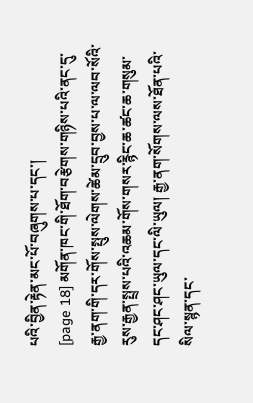པའི་བྱིན་རྟེན་མང་པོ་བཞུགས་པ་དང་།
[page 18] མགོན་ཁང་གི་ཐོག་བརྩེགས་གཉིས་པའི་ནང་དུ་རྒྱ་ནག་གི་དར་གོས་སྤུས་ལེགས་ཚེམ་དྲུབ་བྱས་པ་ལ་ལབ་སོའི་རུས་རྒྱན་སྤྲས་པའི་འཆམ་གོས་གསར་རྙིང་ཆ་ཚང་ཆ་གསུམ་དང་ཤང་ཤང་ཡུལ་དང་ལི་ཡུལ། རྒྱ་ནག་སོགས་ལས་ཐོན་པའི་སིལ་སྙན་དང་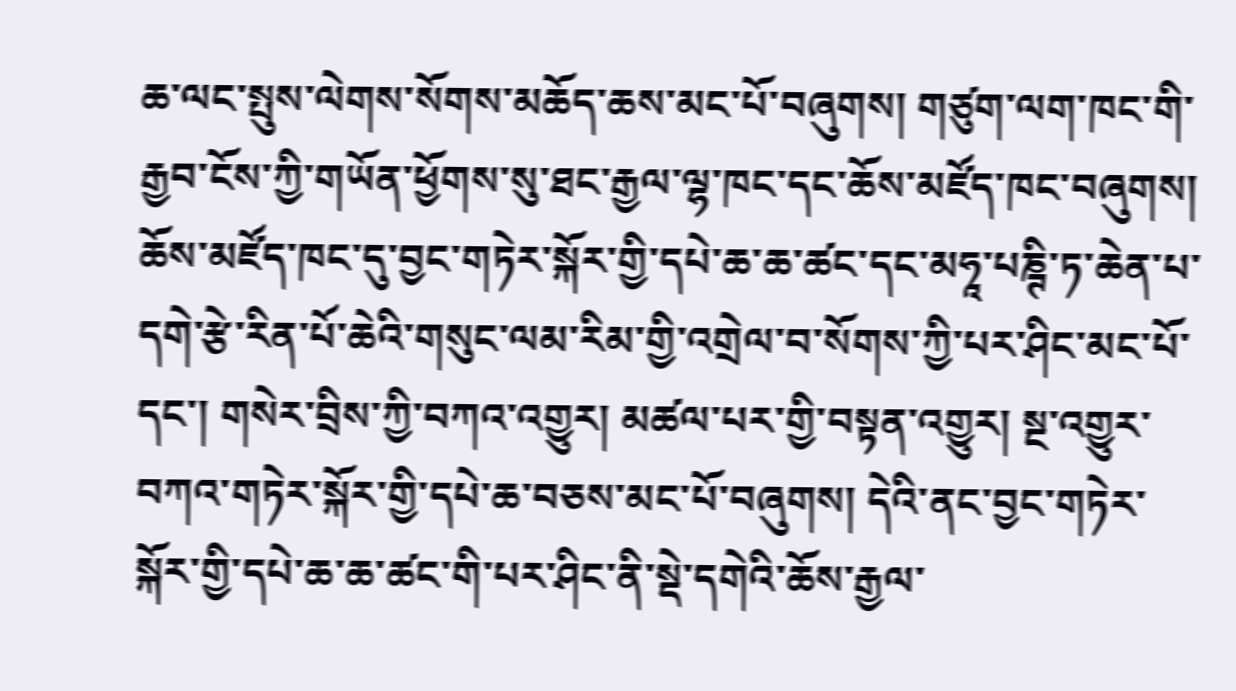ཆ་ལང་སྤུས་ལེགས་སོགས་མཆོད་ཆས་མང་པོ་བཞུགས། གཙུག་ལག་ཁང་གི་རྒྱབ་ངོས་ཀྱི་གཡོན་ཕྱོགས་སུ་ཐང་རྒྱལ་ལྷ་ཁང་དང་ཆོས་མཛོད་ཁང་བཞུགས། ཆོས་མཛོད་ཁང་དུ་བྱང་གཏེར་སྐོར་གྱི་དཔེ་ཆ་ཆ་ཚང་དང་མཧཱ་པཎྚི་ཏ་ཆེན་པ་དགེ་རྩེ་རིན་པོ་ཆེའི་གསུང་ལམ་རིམ་གྱི་འགྲེལ་བ་སོགས་ཀྱི་པར་ཤིང་མང་པོ་དང་། གསེར་བྲིས་ཀྱི་བཀའ་འགྱུར། མཚལ་པར་གྱི་བསྟན་འགྱུར། སྔ་འགྱུར་བཀའ་གཏེར་སྐོར་གྱི་དཔེ་ཆ་བཅས་མང་པོ་བཞུགས། དེའི་ནང་བྱང་གཏེར་སྐོར་གྱི་དཔེ་ཆ་ཆ་ཚང་གི་པར་ཤིང་ནི་སྡེ་དགེའི་ཆོས་རྒྱལ་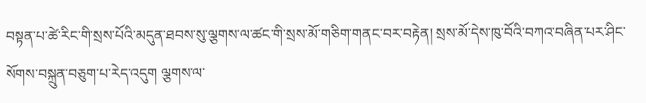བསྟན་པ་ཚེ་རིང་གི་སྲས་པོའི་མདུན་ཐབས་སུ་ལྕགས་ལ་ཚང་གི་སྲས་མོ་གཅིག་གནང་བར་བརྟེན། སྲས་མོ་དེས་ཁུ་བོའི་བཀའ་བཞིན་པར་ཤིང་སོགས་བསྐྲུན་བཅུག་པ་རེད་འདུག ལྕགས་ལ་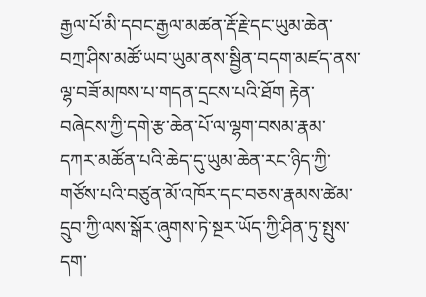རྒྱལ་པོ་མི་དབང་རྒྱལ་མཚན་རྡོ་རྗེ་དང་ཡུམ་ཆེན་བཀྲ་ཤིས་མཚོ་ཡབ་ཡུམ་ནས་སྦྱིན་བདག་མཛད་ནས་ལྷ་བཟོ་མཁས་པ་གདན་དྲངས་པའི་ཐོག རྟེན་བཞེངས་ཀྱི་དགེ་རྩ་ཆེན་པོ་ལ་ལྷག་བསམ་རྣམ་དཀར་མཚོན་པའི་ཆེད་དུ་ཡུམ་ཆེན་རང་ཉིད་ཀྱི་གཙོས་པའི་བཙུན་མོ་འཁོར་དང་བཅས་རྣམས་ཚེམ་དྲུབ་ཀྱི་ལས་སྒོར་ཞུགས་ཏེ་སྔར་ཡོད་ཀྱི་ཤིན་ཏུ་སྤུས་དག་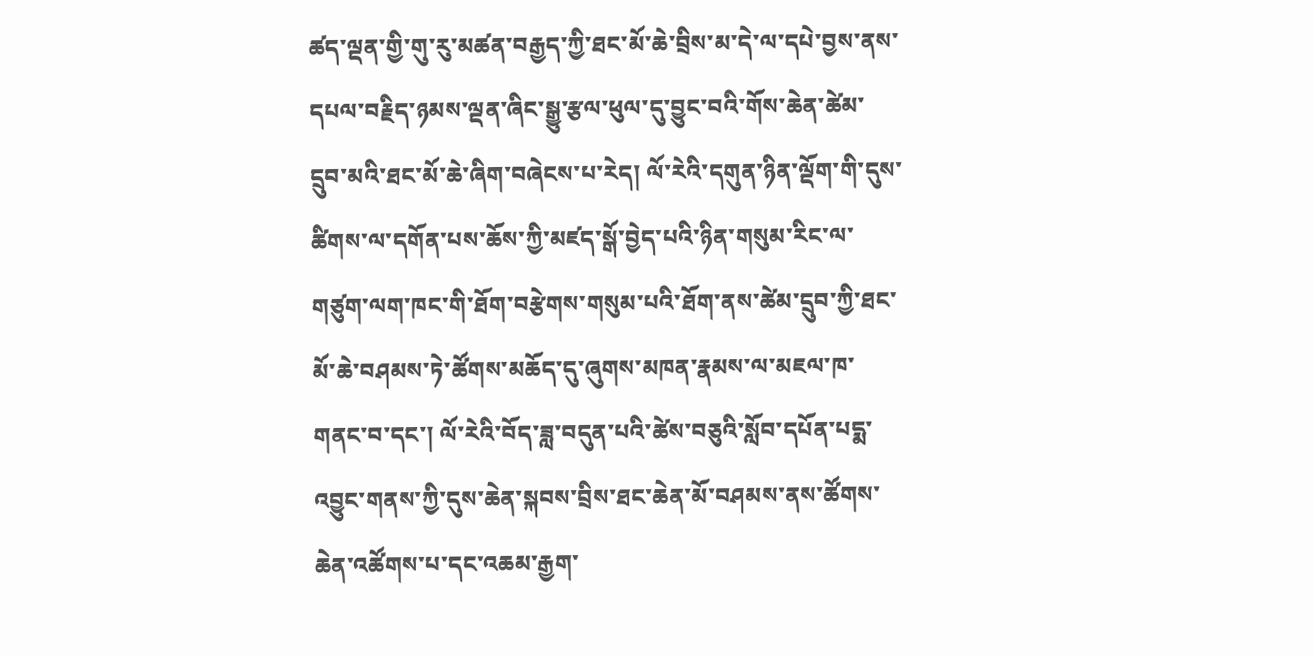ཚད་ལྡན་གྱི་གུ་རུ་མཚན་བརྒྱད་ཀྱི་ཐང་མོ་ཆེ་བྲིས་མ་དེ་ལ་དཔེ་བྱས་ནས་དཔལ་བརྗིད་ཉམས་ལྡན་ཞིང་སྒྱུ་རྩལ་ཕུལ་དུ་བྱུང་བའི་གོས་ཆེན་ཚེམ་དྲུབ་མའི་ཐང་མོ་ཆེ་ཞིག་བཞེངས་པ་རེད། ལོ་རེའི་དགུན་ཉིན་ལྡོག་གི་དུས་ཚིགས་ལ་དགོན་པས་ཆོས་ཀྱི་མཛད་སྒོ་བྱེད་པའི་ཉིན་གསུམ་རིང་ལ་གཙུག་ལག་ཁང་གི་ཐོག་བརྩེགས་གསུམ་པའི་ཐོག་ནས་ཚེམ་དྲུབ་ཀྱི་ཐང་མོ་ཆེ་བཤམས་ཏེ་ཚོགས་མཆོད་དུ་ཞུགས་མཁན་རྣམས་ལ་མཇལ་ཁ་གནང་བ་དང་། ལོ་རེའི་བོད་ཟླ་བདུན་པའི་ཚེས་བཅུའི་སློབ་དཔོན་པདྨ་འབྱུང་གནས་ཀྱི་དུས་ཆེན་སྐབས་བྲིས་ཐང་ཆེན་མོ་བཤམས་ནས་ཚོགས་ཆེན་འཚོགས་པ་དང་འཆམ་རྒྱག་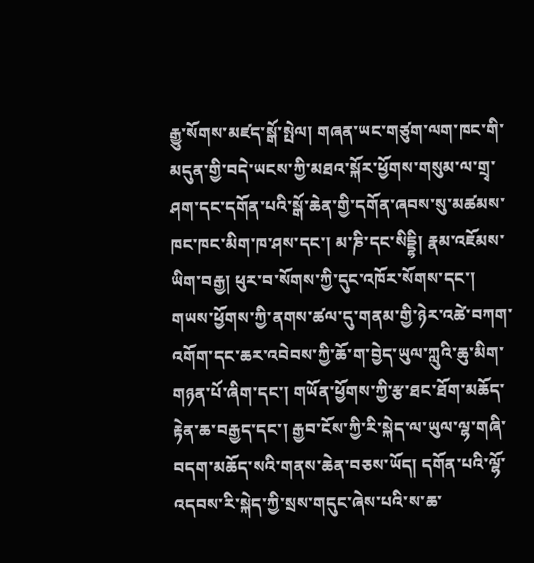རྒྱུ་སོགས་མཛད་སྒོ་སྤེལ། གཞན་ཡང་གཙུག་ལག་ཁང་གི་མདུན་གྱི་བདེ་ཡངས་ཀྱི་མཐའ་སྐོར་ཕྱོགས་གསུམ་ལ་གྲྭ་ཤག་དང་དགོན་པའི་སྒོ་ཆེན་གྱི་དགོན་ཞབས་སུ་མཚམས་ཁང་ཁང་མིག་ཁ་ཤས་དང་། མ་ཎི་དང་སིདྡྷི། རྣམ་འཇོམས་ཡིག་བརྒྱ། ཕུར་བ་སོགས་ཀྱི་དུང་འཁོར་སོགས་དང་། གཡས་ཕྱོགས་ཀྱི་ནགས་ཚལ་དུ་གནམ་གྱི་ཉེར་འཚེ་བཀག་འགོག་དང་ཆར་འབེབས་ཀྱི་ཆོ་ག་བྱེད་ཡུལ་ཀླུའི་ཆུ་མིག་གཉན་པོ་ཞིག་དང་། གཡོན་ཕྱོགས་ཀྱི་རྩ་ཐང་ཐོག་མཆོད་རྟེན་ཆ་བརྒྱད་དང་། རྒྱབ་ངོས་ཀྱི་རི་སྐེད་ལ་ཡུལ་ལྷ་གཞི་བདག་མཆོད་སའི་གནས་ཆེན་བཅས་ཡོད། དགོན་པའི་ལྷོ་འདབས་རི་སྐེད་ཀྱི་སྲས་གདུང་ཞེས་པའི་ས་ཆ་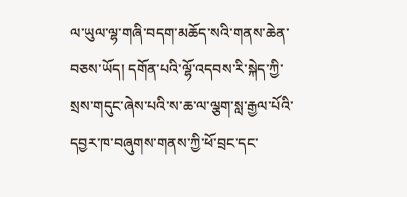ལ་ཡུལ་ལྷ་གཞི་བདག་མཆོད་སའི་གནས་ཆེན་བཅས་ཡོད། དགོན་པའི་ལྷོ་འདབས་རི་སྐེད་ཀྱི་སྲས་གདུང་ཞེས་པའི་ས་ཆ་ལ་ལྕག་སླ་རྒྱལ་པོའི་དབྱར་ཁ་བཞུགས་གནས་ཀྱི་ཕོ་བྲང་དང་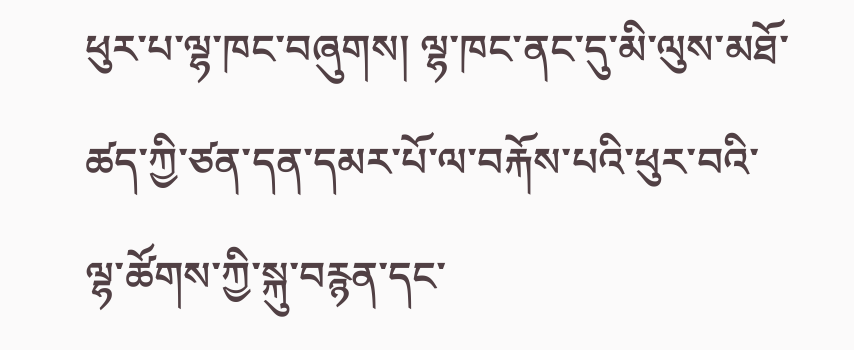ཕུར་པ་ལྷ་ཁང་བཞུགས། ལྷ་ཁང་ནང་དུ་མི་ལུས་མཐོ་ཚད་ཀྱི་ཙན་དན་དམར་པོ་ལ་བརྐོས་པའི་ཕུར་བའི་ལྷ་ཚོགས་ཀྱི་སྐུ་བརྙན་དང་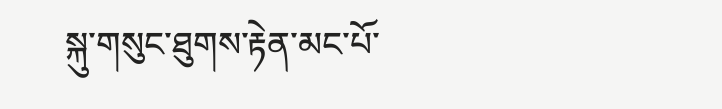སྐུ་གསུང་ཐུགས་རྟེན་མང་པོ་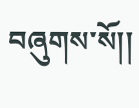བཞུགས་སོ།།